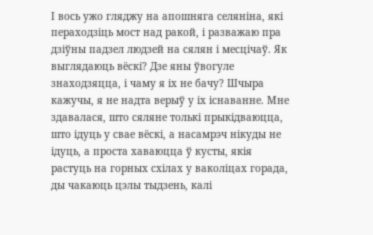І вось ужо гляджу на апошняга селяніна, які пераходзіць мост над ракой, і разважаю пра дзіўны падзел людзей на сялян і месцічаў. Як выглядаюць вёскі? Дзе яны ўвогуле знаходзяцца, і чаму я іх не бачу? Шчыра кажучы, я не надта верыў у іх існаванне. Мне здавалася, што сяляне толькі прыкідваюцца, што ідуць у свае вёскі, а насамрэч нікуды не ідуць, а проста хаваюцца ў кусты, якія растуць на горных схілах у ваколіцах горада, ды чакаюць цэлы тыдзень, калі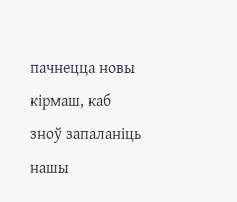пачнецца новы кірмаш, каб зноў запаланіць нашы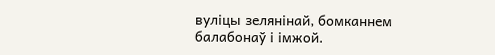вуліцы зелянінай, бомканнем балабонаў і імжой.